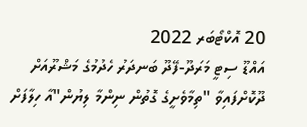20 އޮކްޓޯބަރ 2022
އައްޑޫ ސިޓީ މަރަދޫ-ފޭދޫ ބަނދަރު ހެދުމުގެ މަޝްރޫއަށް ދޫކޮށްފައިވާ "ތިމާވެށީގެ ގޮތުން ނިންމާ ލިޔުން"އާ ހިލާފަށް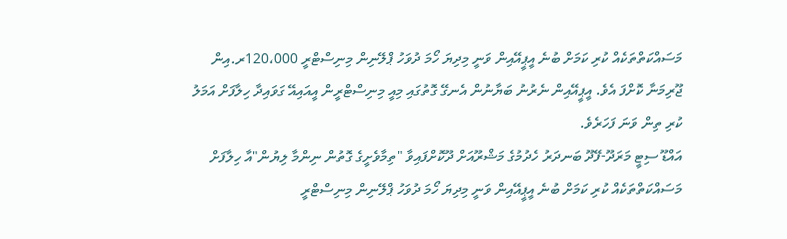މަސައްކަތްތަކެއް ކުރި ކަމަށް ބުނެ އީޕީއޭއިން ވަނީ މިދިޔަ ހޯމަ ދުވަހު ޕްލޭނިން މިނިސްޓްރީ 120،000ރ.އިން ޖޫރިމަނާ ކޮށްފަ އެވެ. އީޕީއޭއިން ނެރުނު ބަޔާނުން އެނގޭ ގޮތުގައި މިއީ މިނިސްޓްރީން އީއައިއޭ ގަވައިދާ ހިލާފަށް އަމަލު ކުރި ތިން ވަނަ ފަހަރެވެ.
އައްޑޫ ސިޓީ މަރަދޫ-ފޭދޫ ބަނދަރު ހެދުމުގެ މަޝްރޫއަށް ދޫކޮށްފައިވާ "ތިމާވެށީގެ ގޮތުން ނިންމާ ލިޔުން"އާ ހިލާފަށް މަސައްކަތްތަކެއް ކުރި ކަމަށް ބުނެ އީޕީއޭއިން ވަނީ މިދިޔަ ހޯމަ ދުވަހު ޕްލޭނިން މިނިސްޓްރީ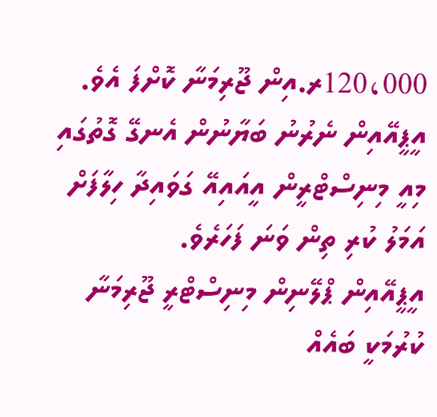120،000ރ.އިން ޖޫރިމަނާ ކޮށްފަ އެވެ. އީޕީއޭއިން ނެރުނު ބަޔާނުން އެނގޭ ގޮތުގައި މިއީ މިނިސްޓްރީން އީއައިއޭ ގަވައިދާ ހިލާފަށް އަމަލު ކުރި ތިން ވަނަ ފަހަރެވެ.
އީޕީއޭއިން ޕްލޭނިން މިނިސްޓްރީ ޖޫރިމަނާ ކުރުމަކީ ބައެއް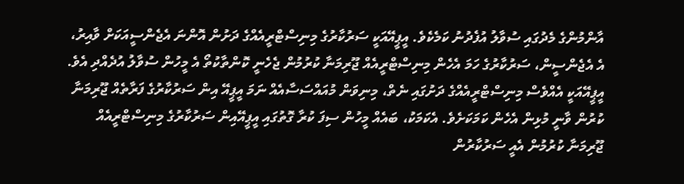އާންމުންގެ މެދުގައި ސުވާލު އުފެދުނު ކަމެކެވެ. އީޕީއޭއަކީ ސަރުކާރުގެ މިނިސްޓްރީއެއްގެ ދަށުން އޮންނަ އެޖެންސީއަކަށް ވާއިރު، އެ އެޖެންސީން، ސަރުކާރުގެ ހަމަ އެހެން މިނިސްޓްރީއެއް ޖޫރިމަނާ ކުރުމުން ޖެހެނީ ކޮންތާކުތޯ އެ މީހުން ސުވާލު އުދެއްދި އެވެ.
އީޕީއޭއަކީ އެއްވެސް މިނިސްޓްރީއެއްގެ ދަށުގައި ނެތް، މިނިވަން މުއައްސަސާއެއް ނަމަ އީޕީއޭ އިން ސަރުކާރުގެ ފަރާތެއް ޖޫރިމަނާ ކުރުން ވާނީ މުޅިން އެހެން ކަމަކަށެވެ. އެކަމަކު، ބައެއް މީހުން ސިފަ ކުރާ ގޮތުގައި އީޕީއޭއިން ސަރުކާރުގެ މިނިސްޓްރީއެއް ޖޫރިމަނާ ކުރުމުން އެއީ ސަރުކާރުން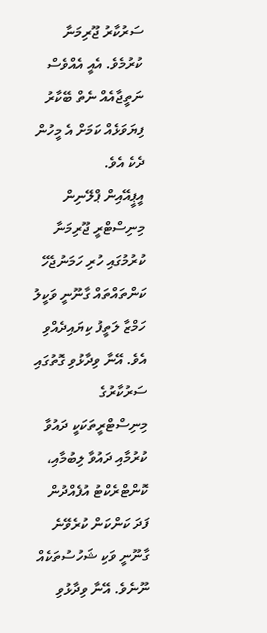ސަރުކާރު ޖޫރިމަނާ ކުރުމެވެ. އެއީ އެއްވެސް ނަތީޖާއެއް ނެތް ބޭކާރު ފިޔަވަޅެއް ކަމަށް އެ މީހުން ދެކެ އެވެ.
އީޕީއޭއިން ޕްލޭނިން މިނިސްޓްރީ ޖޫރިމަނާ ކުރުމުގައި ހުރި ހަމަނުޖެހޭ ކަންތައްތައް ގާނޫނީ ވަކީލު ހަމްޒާ ލަތީފު ކިޔައިދެއްވި އެވެ. އޭނާ ވިދާޅުވި ގޮތުގައި ސަރުކާރުގެ މިނިސްޓްރީތަކަކީ ދައުވާ ކުރުމާއި ދައުވާ ލިބުމާއި، ކޮންޓްރެކްޓު އުފެއްދުން ފަދަ ކަންކަން ކުރެވޭނެ ގާނޫނީ ވަކި ޝަހުސުތަކެއް ނޫނެވެ. އޭނާ ވިދާޅުވި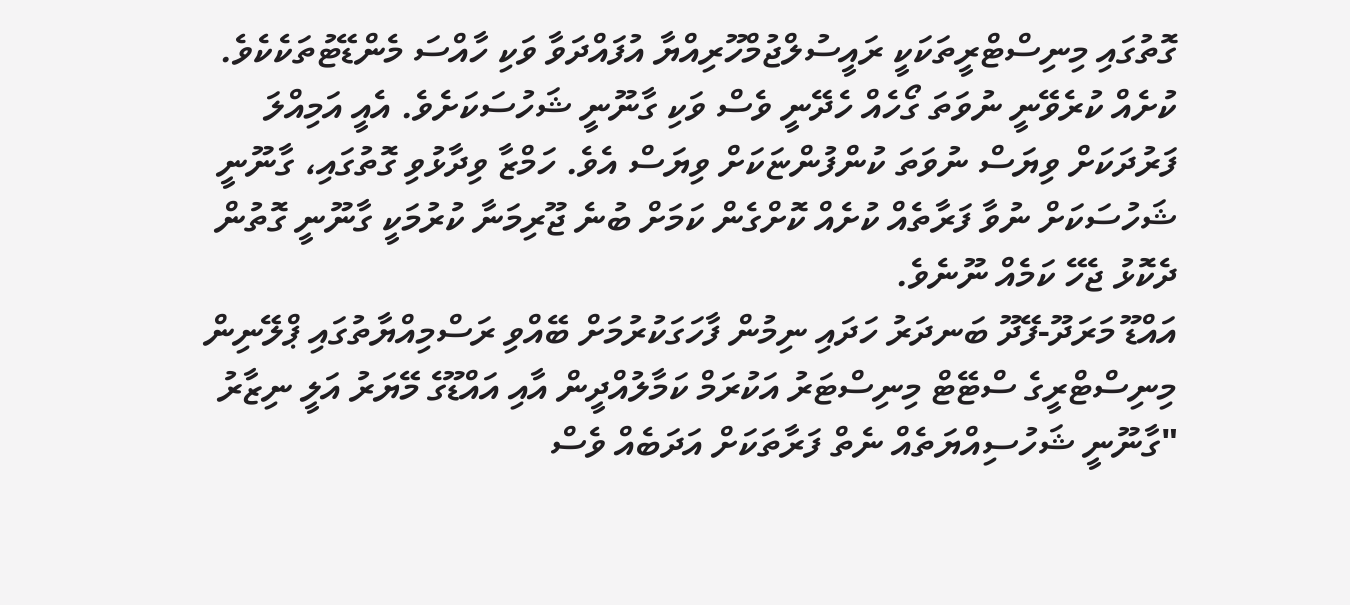ގޮތުގައި މިނިސްޓްރީތަކަކީ ރައީސުލްޖުމްހޫރިއްޔާ އުފައްދަވާ ވަކި ހާއްސަ މެންޑޭޓުތަކެކެވެ.
ކުށެއް ކުރެވޭނީ ނުވަތަ ގޯހެއް ހެދޭނީ ވެސް ވަކި ގާނޫނީ ޝަހުސަކަށެވެ. އެއީ އަމިއްލަ ފަރުދަކަށް ވިޔަސް ނުވަތަ ކުންފުންޏަކަށް ވިޔަސް އެވެ. ހަމްޒާ ވިދާޅުވި ގޮތުގައި، ގާނޫނީ ޝަހުސަކަށް ނުވާ ފަރާތެއް ކުށެއް ކޮށްގެން ކަމަށް ބުނެ ޖޫރިމަނާ ކުރުމަކީ ގާނޫނީ ގޮތުން ދެކޮޅު ޖެހޭ ކަމެއް ނޫނެވެ.
އައްޑޫ މަރަދޫ-ފޭދޫ ބަނދަރު ހަދައި ނިމުން ފާހަގަކުރުމަށް ބޭއްވި ރަސްމިއްޔާތުގައި ޕްލޭނިން މިނިސްޓްރީގެ ސްޓޭޓް މިނިސްޓަރު އަކުރަމް ކަމާލުއްދީން އާއި އައްޑޫގެ މޭޔަރު އަލީ ނިޒާރު
"ގާނޫނީ ޝަހުސިއްޔަތެއް ނެތް ފަރާތަކަށް އަދަބެއް ވެސް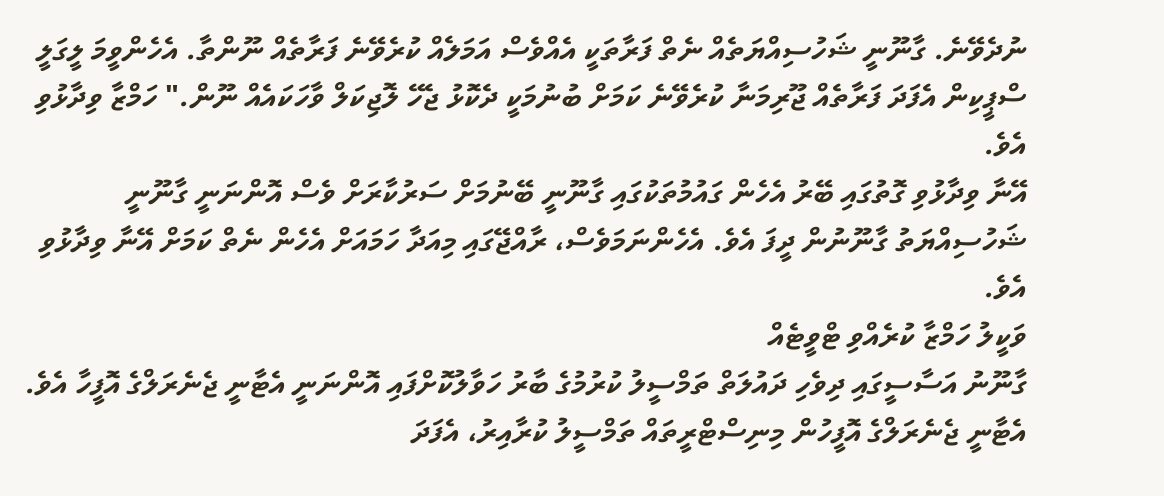ނުދެވޭނެ. ގާނޫނީ ޝަހުސިއްޔަތެއް ނެތް ފަރާތަކީ އެއްވެސް އަމަލެއް ކުރެވޭނެ ފަރާތެއް ނޫންތާ. އެހެންވީމަ ލީގަލީ ސްޕީކިން އެފަދަ ފަރާތެއް ޖޫރިމަނާ ކުރެވޭނެ ކަމަށް ބުނުމަކީ ދެކޮޅު ޖެހޭ ލޮޖިކަލް ވާހަކައެއް ނޫން." ހަމްޒާ ވިދާޅުވި އެވެ.
އޭނާ ވިދާޅުވި ގޮތުގައި ބޭރު އެހެން ގައުމުތަކުގައި ގާނޫނީ ބޭނުމަށް ސަރުކާރަށް ވެސް އޮންނަނީ ގާނޫނީ ޝަހުސިއްޔަތު ގާނޫނުން ދީފަ އެވެ. އެހެންނަމަވެސް، ރާއްޖޭގައި މިއަދާ ހަމައަށް އެހެން ނެތް ކަމަށް އޭނާ ވިދާޅުވި އެވެ.
ވަކީލު ހަމްޒާ ކުރެއްވި ޓްވީޓެއް
ގާނޫނު އަސާސީގައި ދިވެހި ދައުލަތް ތަމްސީލު ކުރުމުގެ ބާރު ހަވާލުކޮށްފައި އޮންނަނީ އެޓާނީ ޖެނެރަލްގެ އޮފީހާ އެވެ. އެޓާނީ ޖެނެރަލްގެ އޮފީހުން މިނިސްޓްރީތައް ތަމްސީލު ކުރާއިރު، އެފަދަ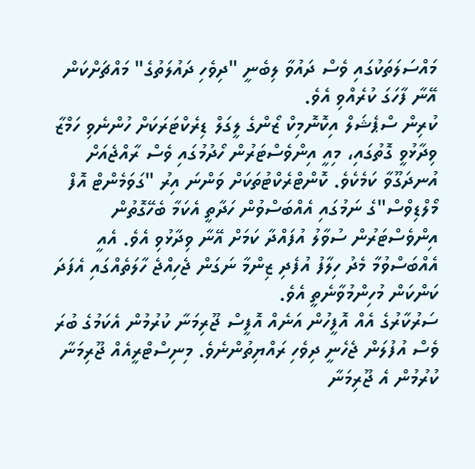މައްސަލަތަކުގައި ވެސް ދައުވާ ލިބެނީ "ދިވެހި ދައުލަތުގެ" މައްޗަށްކަން އޭނާ ފާހަގަ ކުރެއްވި އެވެ.
ކުރިން ސްޕެޝަލް އިކޮނޮމިކް ޒޯންގެ ލީގަލް ޑިރެކްޓަރަކަށް ހުންނެވި ހަމްޒާ ވިދާޅުވީ ގޮތުގައި، މިއީ އިންވެސްޓަރުން ހޯދުމުގައި ވެސް ރާއްޖެއަށް އުނދަގޫވާ ކަމެކެވެ. ކޮންޓްރެކްޓުތަކަށް ވަންނަ އިރު "ގަވަމެންޓް އޮފް މޯލްޑިވްސް"ގެ ނަމުގައި އެއްބަސްވުން ހަދާތީ އެކަމާ ބެހޭގޮތުން އިންވެސްޓަރުން ސުވާލު އުފައްދާ ކަމަށް އޭނާ ވިދާޅުވި އެވެ. އެއީ އެއްބަސްވުމާ މެދު ހިލާފު އުފެދި ޒިންމާ ނަގަން ޖެހިއްޖެ ހާލަތެއްގައި އެފަދަ ކަންކަން މުހިންމުވާނެތީ އެވެ.
ސަރުކާރުގެ އެއް އޮފީހުން އަނެއް އޮފީސް ޖޫރިމަނާ ކުރުމުން އެކަމުގެ ބުރަ ވެސް އުފުލަން ޖެހެނީ ދިވެހި ރައްޔިތުންނެވެ. މިނިސްޓްރީއެއް ޖޫރިމަނާ ކުރުމުން އެ ޖޫރިމަނާ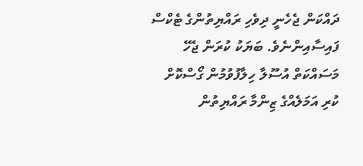ދައްކަން ޖެހެނީ ދިވެހި ރައްޔިތުންގެ ޓެކްސް ފައިސާއިންނެވެ. ބަޔަކު ކުރަން ޖެހޭ މަސައްކަތް އުސޫލާ ހިލާފުވުމުން ގޯސްކޮށް ކުރި އަމަލެއްގެ ޒިންމާ ރައްޔިތުން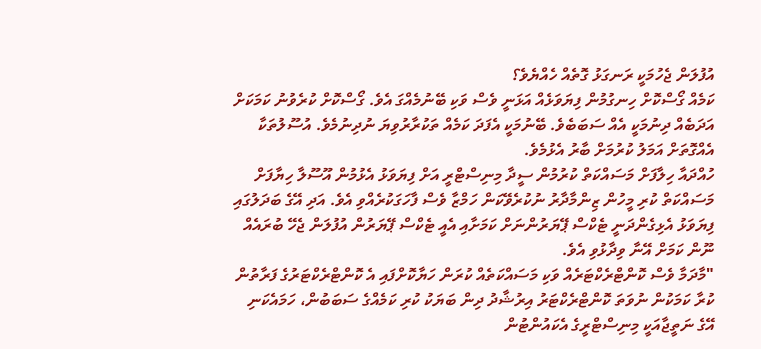އުފުލަން ޖެހުމަކީ ރަނގަޅު ގޮތެއް ހެއްޔެވެ؟
ކަމެއް ގޯސްކޮށް ހިނގުމުން ފިޔަވަޅެއް އަޅަނީ ވެސް ވަކި ބޭނުމެއްގަ އެވެ. ގޯސްކޮށް ކުރެވުނު ކަމަކަށް އަދަބެއް ދިނުމަކީ އެއް ސަބަބެވެ. ބޭނުމަކީ އެފަދަ ކަމެއް ތަކުރާރުވިޔަ ނުދިނުމެވެ. އުސޫލުތަކާ އެއްގޮތަށް އަމަލު ކުރުމަށް ބާރު އެޅުމެވެ.
ހުއްދައާ ހިލާފަށް މަސައްކަތް ކުރުމުން ސީދާ މިނިސްޓްރީ އަށް ފިޔަވަޅު އެޅުމުން އޫސޫލާ ހިޔާފަށް މަސައްކަތް ކުރި މީހުން ޒިންމާދާރު ނުކުރެވޭކަން ހަމްޒާ ވެސް ފާހަގަކުރެއްވި އެވެ. އަދި އޭގެ ބަދަލުގައި ފިޔަވަޅު އެޅިގެންދަނީ ޓެކްސް ޕޭޔަރުންނަށް ކަމަށާއި އެއީ ޓެކްސް ޕޭޔަރުން އުފުލަން ޖެހޭ ބުރައެއް ނޫން ކަމަށް އޭނާ ވިދާޅުވި އެވެ.
"މާދަމާ ވެސް ކޮންޓްރެކްޓަރެއް ވަކި މަސައްކަތެއް ކުރަން ހަޔާކޮށްފައި އެ ކޮންޓްރެކްޓަރުގެ ފަރާތުން ކުރާ ކަމަކުން ނުވަތަ ކޮންޓްރެކްޓަރު އިރުޝާދު ދިން ބަޔަކު ކުރި ކަމެއްގެ ސަބަބުން، ހަމައެކަނި އޭގެ ނަތީޖާއަކީ މިނިސްޓްރީގެ އެކައުންޓުން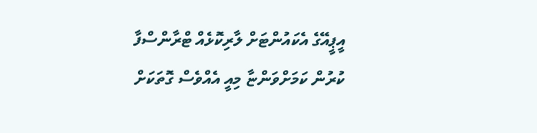އީޕީއޭގެ އެކައުންޓަށް ލާރިކޮޅެއް ޓްރާންސްފާ ކުރުން ކަމަށްވަންޏާ މިއީ އެއްވެސް ގޮތަކަށް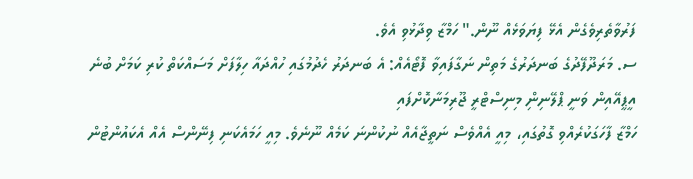ފަރުވާތެރިވެގެން އެޅޭ ފިޔަވަޅެއް ނޫން." ހަމްޒާ ވިދާޅުވި އެވެ.
ސ. މަރަދޫފޭދުގެ ބަނދަރުގެ މަތިން ނަގާފައިވާ ފޮޓޯއެއް: އެ ބަނދަރު ހެދުމުގައި ހުއްދައާ ހިލާފަށް މަސައްކަތް ކުރި ކަމަށް ބުނެ އީޕީއޭއިން ވަނީ ޕްލޭނިނިް މިނިސްޓްރީ ޖޫރިމަނާކޮށްފައި
ހަމްޒާ ފާހަގަކުރެއްވި ގޮތުގައި، މިއީ އެއްވެސް ނަތީޖާއެއް ނުކުންނަ ކަމެއް ނޫނެވެ. މިއީ ހަމައެކަނި ފިނޭންސް އެއް އެކައުންޓުން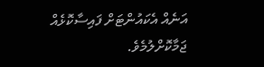އަނެއް އެކައުންޓަށް ފައިސާކޮޅެއް ޖަމާކޮށްލުމެވެ.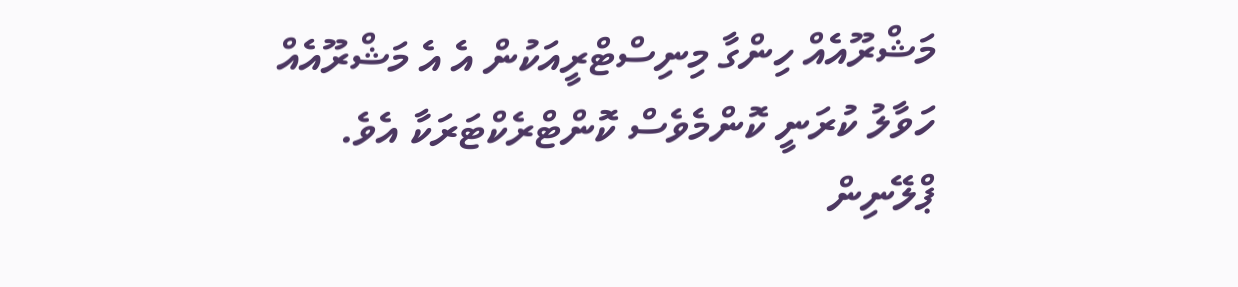މަޝްރޫއެއް ހިންގާ މިނިސްޓްރީއަކުން އެ އެ މަޝްރޫއެއް ހަވާލު ކުރަނީ ކޮންމެވެސް ކޮންޓްރެކްޓަރަކާ އެވެ. ޕްލޭނިން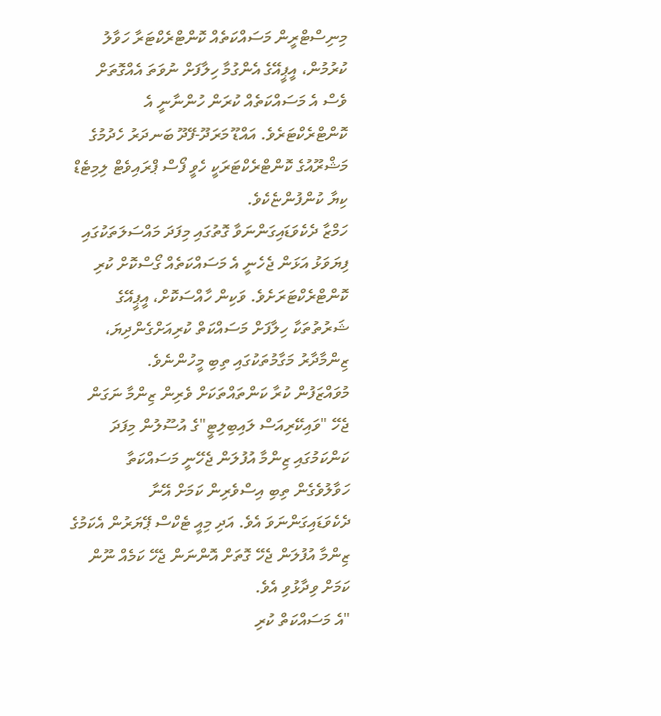މިނިސްޓްރީން މަސައްކަތެއް ކޮންޓްރެކްޓަރާ ހަވާލު ކުރުމުން، އީޕީއޭގެ އެންގުމާ ހިލާފަށް ނުވަތަ އެއްގޮތަށް ވެސް އެ މަސައްކަތެއް ކުރަން ހުންނާނީ އެ ކޮންޓްރެކްޓަރެވެ. އައްޑޫ މަރަދޫ-ފޭދޫ ބަނދަރު ހެދުމުގެ މަޝްރޫއުގެ ކޮންޓްރެކްޓަރަކީ ހެވީ ފޯސް ޕްރައިވެޓް ލިމިޓެޑް ކިޔާ ކުންފުންޏެކެވެ.
ހަމްޒާ ދެކެވަޑައިގަންނަވާ ގޮތުގައި މިފަދަ މައްސަލަތަކުގައި ފިޔަވަޅު އަޅަން ޖެހެނީ އެ މަސައްކަތެއް ގޯސްކޮށް ކުރި ކޮންޓްރެކްޓަރަށެވެ. ވަކިން ހާއްސަކޮށް، އީޕީއޭގެ ޝަރުތުތަކާ ހިލާފަށް މަސައްކަތް ކުރިއަށްގެންދިޔަ، ޒިންމާދާރު މަގާމުތަކުގައި ތިބި މީހުންނެވެ.
މުވައްޒަފުން ކުރާ ކަންތައްތަކަށް ވެރިން ޒިންމާ ނަގަން ޖެހޭ "ވައިކޭރިއަސް ލައިބިލިޓީ"ގެ އުސޫލުން މިފަދަ ކަންކަމުގައި ޒިންމާ އުފުލަން ޖެހޭނީ މަސައްކަތާ ހަވާލުވެގެން ތިބި އިސްވެރިން ކަމަށް އޭނާ ދެކެވަޑައިގަންނަވަ އެވެ. އަދި މިއީ ޓެކްސް ޕޭޔަރުން އެކަމުގެ ޒިންމާ އުފުލަން ޖެހޭ ގޮތަށް އޮންނަން ޖެހޭ ކަމެއް ނޫން ކަމަށް ވިދާޅުވި އެވެ.
"އެ މަސައްކަތް ކުރި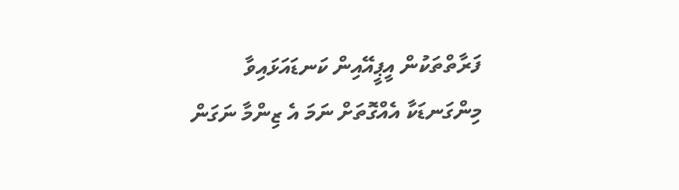ފަރާތްތަކުން އީޕީއޭއިން ކަނޑައަޅައިވާ މިންގަނޑަކާ އެއްގޮތަށް ނަމަ އެ ޒިންމާ ނަގަން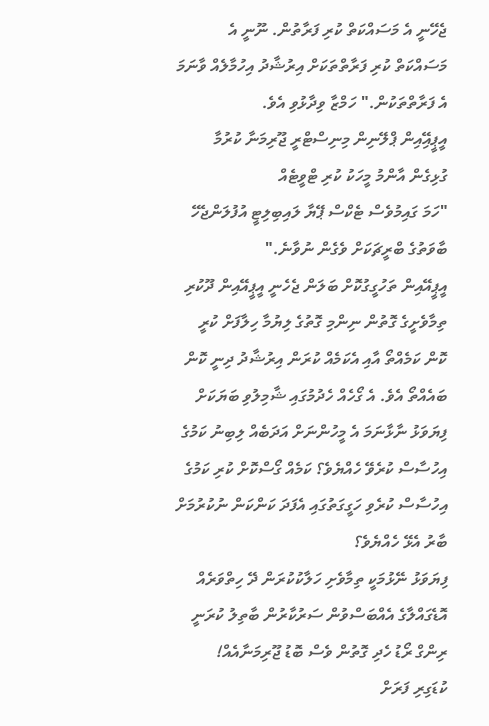ޖެހޭނީ އެ މަސައްކަތް ކުރި ފަރާތުން. ނޫނީ އެ މަސައްކަތް ކުރި ފަރާތްތަކަށް އިރުޝާދު އިހުމާލެއް ވާނަމަ އެ ފަރާތްތަކުން." ހަމްޒާ ވިދާޅުވި އެވެ.
އީޕީއޭިއިން ޕްލޭނިން މިނިސްޓްރީ ޖޫރިމަނާ ކުރުމާ ގުޅިގެން އާންމު މީހަކު ކުރި ޓްވީޓެއް
"ހަމަ ގައިމުވެސް ޓެކްސް ޕޭޔާ ލައިބިލިޓީ އުފުލަންޖެހޭ ބާވަތުގެ ބްރީޗަކަށް ވެގެން ނުވާނެ."
އީޕީއޭއިން ތަހުގީގުކޮށް ބަލަން ޖެހެނީ އީޕީއޭއިން ދޫކުރި ތިމާވެށީގެ ގޮތުން ނިންމި ގޮތުގެ ލިޔުމާ ހިލާފަށް ކުރީ ކޮން ކަމެއްތޯ އާއި އެކަމެއް ކުރަން އިރުޝާދު ދިނީ ކޮން ބައެއްތޯ އެވެ. އެ ގޯހެއް ހެދުމުގައި ޝާމިލުވި ބަޔަކަށް ފިޔަވަޅު ނާޅާނަމަ އެ މީހުންނަށް އަދަބެއް ލިބިނު ކަމުގެ އިހުސާސް ކުރެވޭ ހެއްޔެވެ؟ ކަމެއް ގޯސްކޮށް ކުރި ކަމުގެ އިހުސާސް ކުރެވި ހަގީގަތުގައި އެފަދަ ކަންކަން ނުކުރުމަށް ބާރު އެޅޭ ހެއްޔެވެ؟
ފިޔަވަޅު ނޭޅުމަކީ ތިމާވެށި ހަލާކުކުރަން ދޭ ހިތްވަރެއް
އޮޑެގައްލާގެ އެއްބަސްވުން ސަރުކާރުން ބާތިލު ކުރަނީ
ރިންގް ރޯޑު ހެދި ގޮތުން ވެސް ބޮޑު ޖޫރިމަނާއެއް!
ކުޑަގިރި ފަރަށް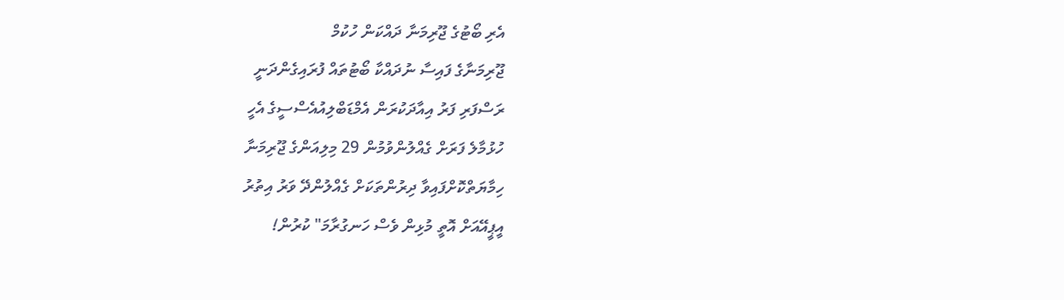އެރި ބޯޓުގެ ޖޫރިމަނާ ދައްކަން ހުކުމް
ޖޫރިމަނާގެ ފައިސާ ނުދައްކާ ބޯޓުތައް ފުރައިގެންދަނީ
ރަސްފަރި ފަރު އިއާދަކުރަން އެމްޑަބްލިއުއެސްސީގެ އެހީ
ހުޅުމާލެ ފަރަށް ގެއްލުންވުމުން 29 މިލިއަންގެ ޖޫރިމަނާ
ހިމާޔަތްކޮށްފައިވާ ދިރުންތަކަށް ގެއްލުންދޭ ވަރު އިތުރު
އީޕީއޭއަށް އޮތީ މުޅިން ވެސް ހަނގުރާމަ" ކުރުން!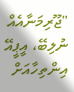"ޖޫރިމަނާއެއް ނުލިބޭ، އީޕީއޭ އިންތިހާއަށް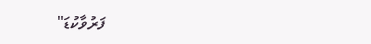ފަރުވާކުޑަ"